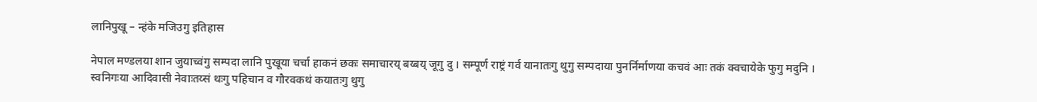लानिपुखू – न्हंके मजिउगु इतिहास

नेपाल मण्डलया शान जुयाच्वंगु सम्पदा लानि पुखूया चर्चा हाकनं छकः समाचारय् बय्बय् जूगु दु । सम्पूर्ण राष्ट्रं गर्व यानातःगु थुगु सम्पदाया पुनर्निर्माणया कचवं आः तकं क्वचायेके फुगु मदुनि । स्वनिगःया आदिवासी नेवाःतय्सं थःगु पहिचान व गौरवकथं कयातःगु थुगु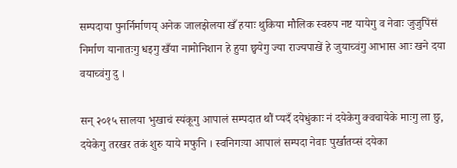सम्पदाया पुनर्निर्माणय् अनेक जालझेलया खँ हयाः थुकिया मौलिक स्वरुप नष्ट यायेगु व नेवाः जुजुपिंसं निर्माण यानातःगु धइगु खँया नामोनिशान हे हुया छ्वयेगु ज्या राज्यपाखें हे जुयाच्वंगु आभास आः खने दया वयाच्वंगु दु ।

सन् २०१५ सालया भुखाचं स्यंकूगु आपालं सम्पदात थौं प्यदँ दयेधुंकाः नं दयेकेगु क्वचायेके माःगु ला छु, दयेकेगु तरखर तकं शुरु याये मफुनि । स्वनिगःया आपालं सम्पदा नेवाः पुर्खातय्सं दयेका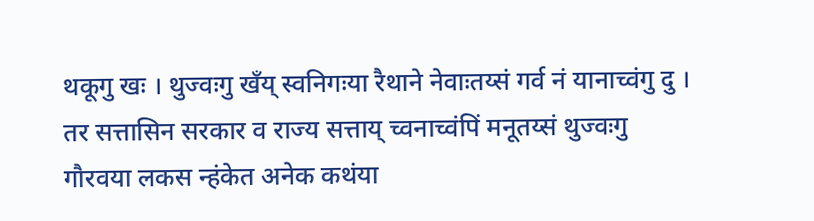थकूगु खः । थुज्वःगु खँय् स्वनिगःया रैथाने नेवाःतय्सं गर्व नं यानाच्वंगु दु । तर सत्तासिन सरकार व राज्य सत्ताय् च्वनाच्वंपिं मनूतय्सं थुज्वःगु गौरवया लकस न्हंकेत अनेक कथंया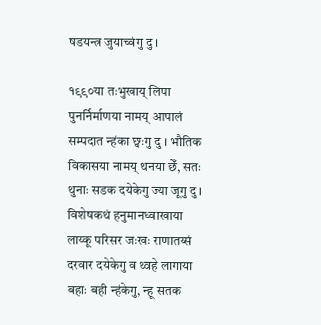षडयन्त्र जुयाच्वंगु दु ।

१९९०या तःभुखाय् लिपा पुनर्निर्माणया नामय् आपालं सम्पदात न्हंका छ्वःगु दु । भौतिक विकासया नामय् थनया छेँ, सतः थुनाः सडक दयेकेगु ज्या जूगु दु । विशेषकथं हनुमानध्वाखाया लाय्कू परिसर जःखः राणातय्सं दरवार दयेकेगु व थ्वहे लागाया बहाः बही न्हंकेगु, न्हू सतक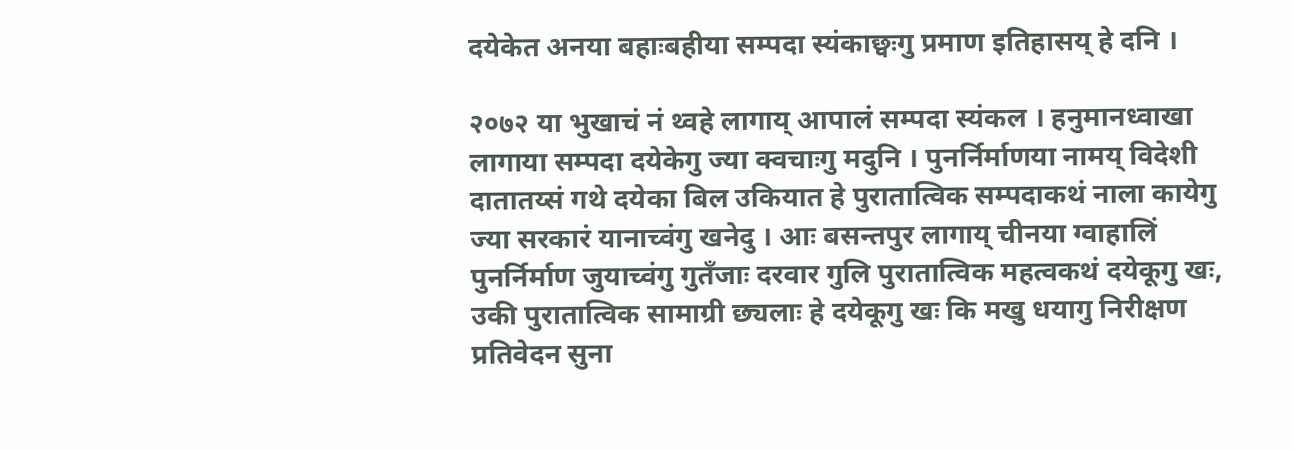दयेकेत अनया बहाःबहीया सम्पदा स्यंकाछ्वःगु प्रमाण इतिहासय् हे दनि ।

२०७२ या भुखाचं नं थ्वहे लागाय् आपालं सम्पदा स्यंकल । हनुमानध्वाखा लागाया सम्पदा दयेकेगु ज्या क्वचाःगु मदुनि । पुनर्निर्माणया नामय् विदेशी दातातय्सं गथे दयेका बिल उकियात हे पुरातात्विक सम्पदाकथं नाला कायेगु ज्या सरकारं यानाच्वंगु खनेदु । आः बसन्तपुर लागाय् चीनया ग्वाहालिं पुनर्निर्माण जुयाच्वंगु गुतँजाः दरवार गुलि पुरातात्विक महत्वकथं दयेकूगु खः, उकी पुरातात्विक सामाग्री छ्यलाः हे दयेकूगु खः कि मखु धयागु निरीक्षण प्रतिवेदन सुना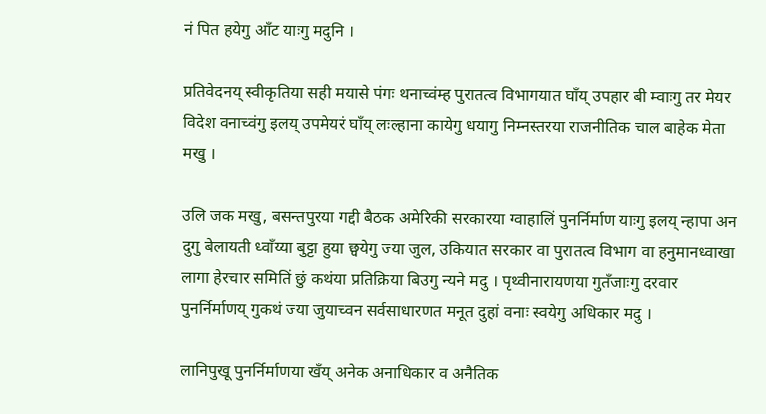नं पित हयेगु आँट याःगु मदुनि ।

प्रतिवेदनय् स्वीकृतिया सही मयासे पंगः थनाच्वंम्ह पुरातत्व विभागयात घाँय् उपहार बी म्वाःगु तर मेयर विदेश वनाच्वंगु इलय् उपमेयरं घाँय् लःल्हाना कायेगु धयागु निम्नस्तरया राजनीतिक चाल बाहेक मेता मखु ।

उलि जक मखु, बसन्तपुरया गद्दी बैठक अमेरिकी सरकारया ग्वाहालिं पुनर्निर्माण याःगु इलय् न्हापा अन दुगु बेलायती ध्वाँय्या बुट्टा हुया छ्वयेगु ज्या जुल, उकियात सरकार वा पुरातत्व विभाग वा हनुमानध्वाखा लागा हेरचार समितिं छुं कथंया प्रतिक्रिया बिउगु न्यने मदु । पृथ्वीनारायणया गुतँजाःगु दरवार पुनर्निर्माणय् गुकथं ज्या जुयाच्वन सर्वसाधारणत मनूत दुहां वनाः स्वयेगु अधिकार मदु ।

लानिपुखू पुनर्निर्माणया खँय् अनेक अनाधिकार व अनैतिक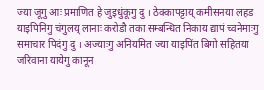ज्या जूगु आः प्रमाणित हे जुइधुंकूगु दु । ठेक्कापट्टाय् कमीसनया लहड याइपिनिगु चंगुलय् लानाः करोडौ तका सम्बन्धित निकाय द्यापं च्वनेमाःगु समाचार पिदंगु दु । अज्याःगु अनियमित ज्या याइपिंत बिगो सहितया जरिवाना यायेगु कानून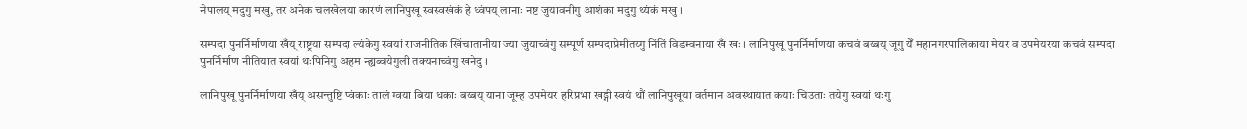नेपालय् मदुगु मखु, तर अनेक चलखेलया कारणं लानिपुखू स्वस्वखंकं हे ध्वंपय् लानाः नष्ट जुयावनीगु आशंका मदुगु थ्यंकं मखु ।

सम्पदा पुनर्निर्माणया खँय् राष्ट्रया सम्पदा ल्यंकेगु स्वयां राजनीतिक खिंचातानीया ज्या जुयाच्वंगु सम्पूर्ण सम्पदाप्रेमीतय्गु निंतिं विडम्वनाया खँ खः । लानिपुखू पुनर्निर्माणया कचवं बय्बय् जूगु येँ महानगरपालिकाया मेयर व उपमेयरया कचवं सम्पदा पुनर्निर्माण नीतियात स्वयां थःपिनिगु अहम न्ह्यब्वयेगुली तक्यनाच्वंगु खनेदु ।

लानिपुखू पुनर्निर्माणया खँय् असन्तुष्टि प्वंकाः तालं ग्वया बिया धकाः बय्बय् याना जूम्ह उपमेयर हरिप्रभा खड्गी स्वयं थौं लानिपुखूया वर्तमान अवस्थायात कयाः चिउताः तयेगु स्वयां थःगु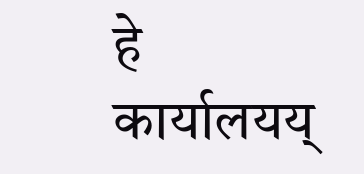हे कार्यालयय्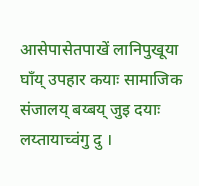आसेपासेतपाखें लानिपुखूया घाँय् उपहार कयाः सामाजिक संजालय् बय्बय् जुइ दयाः लय्तायाच्वंगु दु ।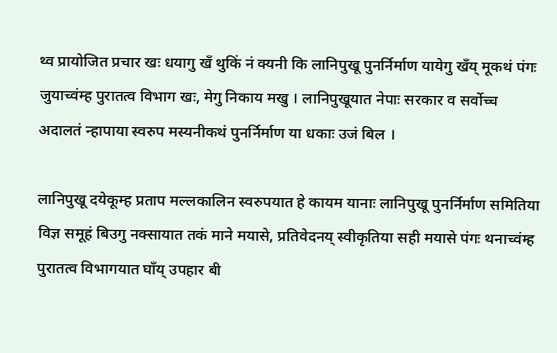थ्व प्रायोजित प्रचार खः धयागु खँ थुकिं नं क्यनी कि लानिपुखू पुनर्निर्माण यायेगु खँय् मूकथं पंगः जुयाच्वंम्ह पुरातत्व विभाग खः, मेगु निकाय मखु । लानिपुखूयात नेपाः सरकार व सर्वोच्च अदालतं न्हापाया स्वरुप मस्यनीकथं पुनर्निर्माण या धकाः उजं बिल ।

लानिपुखू दयेकूम्ह प्रताप मल्लकालिन स्वरुपयात हे कायम यानाः लानिपुखू पुनर्निर्माण समितिया विज्ञ समूहं बिउगु नक्सायात तकं माने मयासे, प्रतिवेदनय् स्वीकृतिया सही मयासे पंगः थनाच्वंम्ह पुरातत्व विभागयात घाँय् उपहार बी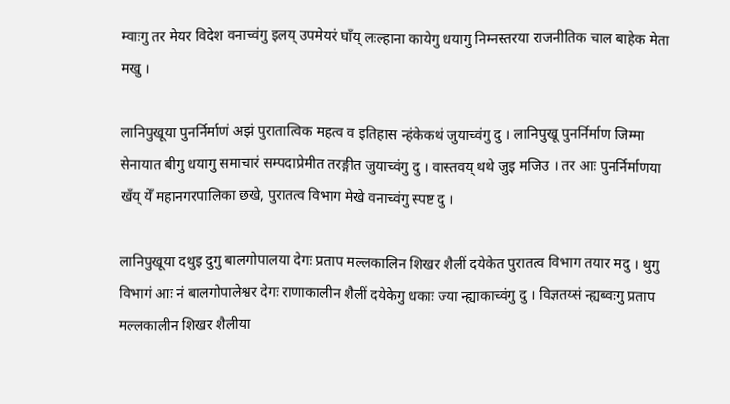म्वाःगु तर मेयर विदेश वनाच्वंगु इलय् उपमेयरं घाँय् लःल्हाना कायेगु धयागु निम्नस्तरया राजनीतिक चाल बाहेक मेता मखु ।

लानिपुखूया पुनर्निर्माणं अझं पुरातात्विक महत्व व इतिहास न्हंकेकथं जुयाच्वंगु दु । लानिपुखू पुनर्निर्माण जिम्मा सेनायात बीगु धयागु समाचारं सम्पदाप्रेमीत तरङ्गीत जुयाच्वंगु दु । वास्तवय् थथे जुइ मजिउ । तर आः पुनर्निर्माणया खँय् येँ महानगरपालिका छखे, पुरातत्व विभाग मेखे वनाच्वंगु स्पष्ट दु ।

लानिपुखूया दथुइ दुगु बालगोपालया देगः प्रताप मल्लकालिन शिखर शैलीं दयेकेत पुरातत्व विभाग तयार मदु । थुगु विभागं आः नं बालगोपालेश्वर देगः राणाकालीन शैलीं दयेकेगु धकाः ज्या न्ह्याकाच्वंगु दु । विज्ञतय्सं न्ह्यब्वःगु प्रताप मल्लकालीन शिखर शैलीया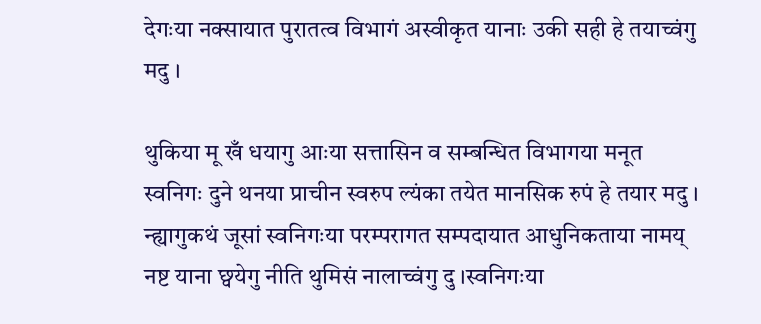देगःया नक्सायात पुरातत्व विभागं अस्वीकृत यानाः उकी सही हे तयाच्वंगु मदु ।

थुकिया मू खँ धयागु आःया सत्तासिन व सम्बन्धित विभागया मनूत स्वनिगः दुने थनया प्राचीन स्वरुप ल्यंका तयेत मानसिक रुपं हे तयार मदु । न्ह्यागुकथं जूसां स्वनिगःया परम्परागत सम्पदायात आधुनिकताया नामय् नष्ट याना छ्वयेगु नीति थुमिसं नालाच्वंगु दु ।स्वनिगःया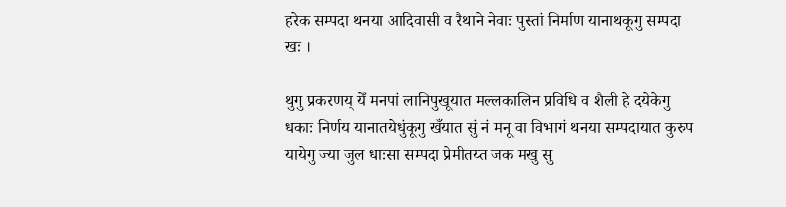हरेक सम्पदा थनया आदिवासी व रैथाने नेवाः पुस्तां निर्माण यानाथकूगु सम्पदा खः ।

थुगु प्रकरणय् येँ मनपां लानिपुखूयात मल्लकालिन प्रविधि व शैली हे दयेकेगु धकाः निर्णय यानातयेधुंकूगु खँयात सुं नं मनू वा विभागं थनया सम्पदायात कुरुप यायेगु ज्या जुल धाःसा सम्पदा प्रेमीतय्त जक मखु सु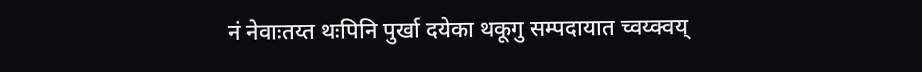नं नेवाःतय्त थःपिनि पुर्खा दयेका थकूगु सम्पदायात च्वय्क्वय्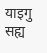याइगु सह्य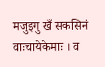मजुइगु खँ सकसिनं वाःचायेकेमाः । व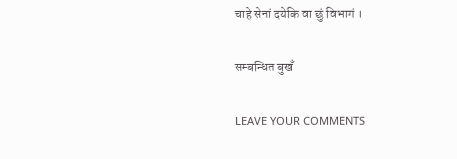चाहे सेनां दयेकि वा छुं विभागं ।

सम्बन्धित बुखँ

LEAVE YOUR COMMENTS